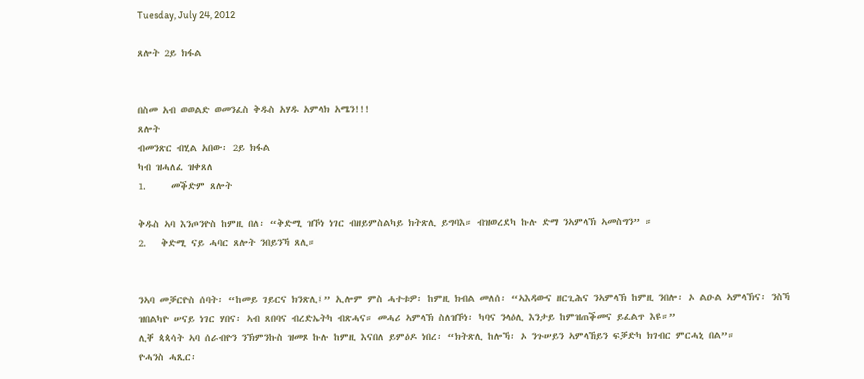Tuesday, July 24, 2012

ጸሎት 2ይ ክፋል


በስመ አብ ወወልድ ወመንፈስ ቅዱስ አሃዱ አምላክ አሜን!!!
ጸሎት
ብመንጽር ብሂል አበው፡ 2ይ ክፋል
ካብ ዝሓለፈ ዝቀጸለ
1.     መቕድም ጸሎት

ቅዱስ ኣባ እንጦንዮስ ከምዚ በለ፡ “ቅድሚ ዝኾነ ነገር ብዘይምስልካይ ክትጽሊ ይግባእ። ብዝወረደካ ኩሉ ድማ ንኣምላኽ ኣመስግን” ።
2.   ቅድሚ ናይ ሓባር ጸሎት ንበይንኻ ጸሊ።


ንኣባ መቓርዮስ ሰባት፡ “ከመይ ገይርና ክንጽሊ፤” ኢሎም ምስ ሓተቱዎ፡ ከምዚ ክብል መለሰ፡ “ኣእዳውና ዘርጊሕና ንኣምላኽ ከምዚ ንበሎ፡ ኦ ልዑል ኣምላኽና፡ ንስኻ ዝበልካዮ ሠናይ ነገር ሃበና፡ ኣብ ጸበባና ብረድኤትካ ብጽሓና። መሓሪ ኣምላኽ ስለዝኾነ፡ ካባና ንላዕሊ እንታይ ከምዝጠቕመና ይፈልጥ እዩ።”
ሊቐ ጳጳሳት ኣባ ሰራብዮን ንኽምንኩስ ዝመጾ ኩሉ ከምዚ እናበለ ይምዕዶ ነበረ፡ “ክትጽሊ ከሎኻ፡ ኦ ንጉሠይን ኣምላኸይን ፍቓድካ ክገብር ምርሓኒ በል”።
ዮሓንስ ሓጺር፡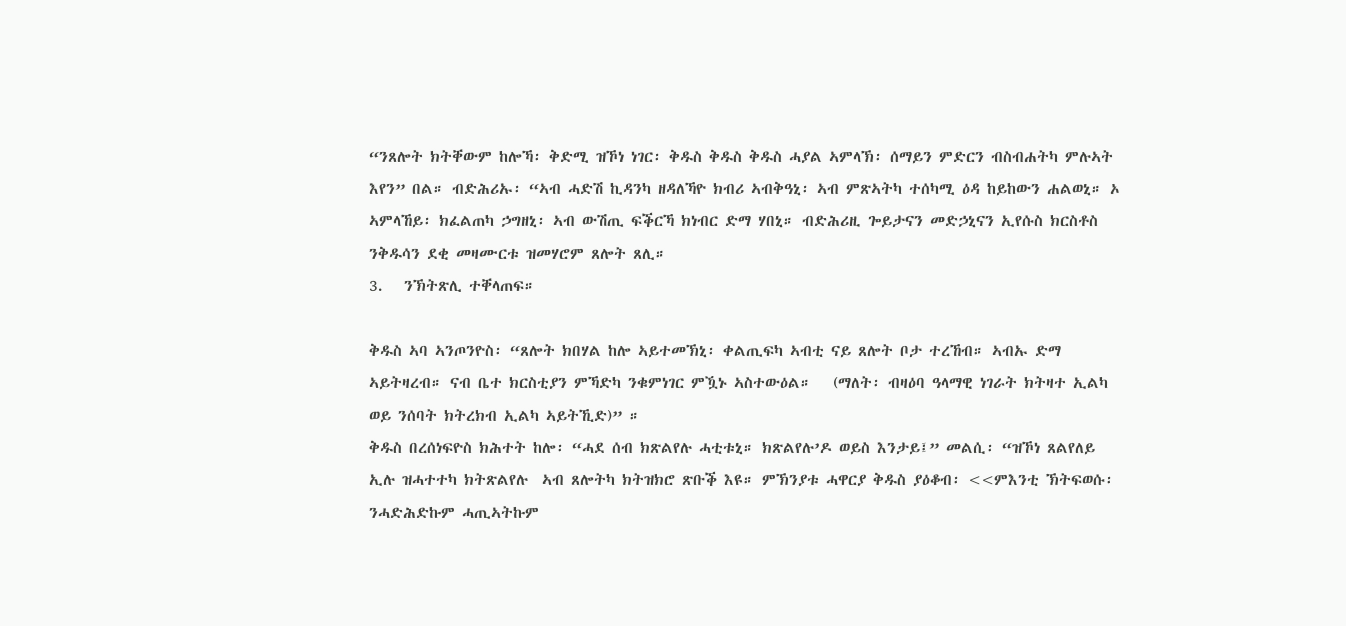“ንጸሎት ክትቐውም ከሎኻ፡ ቅድሚ ዝኾነ ነገር፡ ቅዱስ ቅዱስ ቅዱስ ሓያል ኣምላኽ፡ ሰማይን ምድርን ብስብሐትካ ምሉኣት እየን” በል። ብድሕሪኡ፡ “ኣብ ሓድሽ ኪዳንካ ዘዳለኻዮ ክብሪ ኣብቅዓኒ፡ ኣብ ምጽኣትካ ተሰካሚ ዕዳ ከይከውን ሐልወኒ። ኦ ኣምላኸይ፡ ክፈልጠካ ኃግዘኒ፡ ኣብ ውሽጢ ፍቕርኻ ክነብር ድማ ሃበኒ። ብድሕሪዚ ጐይታናን መድኃኒናን ኢየሱስ ክርስቶስ ንቅዱሳን ደቂ መዛሙርቱ ዝመሃሮም ጸሎት ጸሊ።
3.   ንኽትጽሊ ተቐላጠፍ።

ቅዱስ ኣባ ኣንጦንዮስ፡ “ጸሎት ክበሃል ከሎ ኣይተመኽኒ፡ ቀልጢፍካ ኣብቲ ናይ ጸሎት ቦታ ተረኸብ። ኣብኡ ድማ ኣይትዛረብ። ናብ ቤተ ክርስቲያን ምኻድካ ንቁምነገር ምዃኑ ኣስተውዕል።   (ማለት፡ ብዛዕባ ዓላማዊ ነገራት ክትዛተ ኢልካ ወይ ንሰባት ክትረክብ ኢልካ ኣይትኺድ)” ።
ቅዱስ በረሰነፍዮስ ክሕተት ከሎ፡ “ሓደ ሰብ ክጽልየሉ ሓቲቱኒ። ክጽልየሉ’ዶ ወይስ እንታይ፤” መልሲ፡ “ዝኾነ ጸልየለይ ኢሉ ዝሓተተካ ክትጽልየሉ  ኣብ ጸሎትካ ክትዝክሮ ጽቡቕ እዩ። ምኽንያቱ ሓዋርያ ቅዱስ ያዕቆብ፡ <<ምእንቲ ኽትፍወሱ፡ ንሓድሕድኩም ሓጢኣትኩም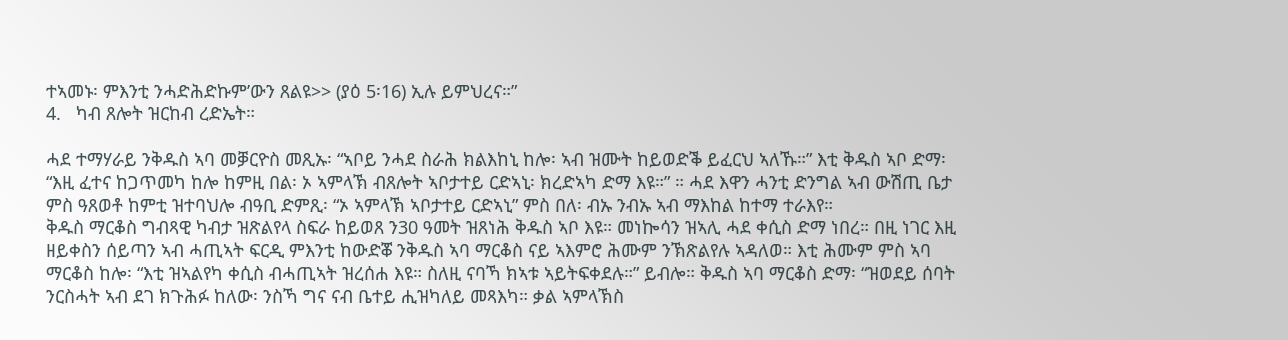ተኣመኑ፡ ምእንቲ ንሓድሕድኩም’ውን ጸልዩ>> (ያዕ 5፡16) ኢሉ ይምህረና።”
4.   ካብ ጸሎት ዝርከብ ረድኤት።

ሓደ ተማሃራይ ንቅዱስ ኣባ መቓርዮስ መጺኡ፡ “ኣቦይ ንሓደ ስራሕ ክልእከኒ ከሎ፡ ኣብ ዝሙት ከይወድቕ ይፈርህ ኣለኹ።” እቲ ቅዱስ ኣቦ ድማ፡ “እዚ ፈተና ከጋጥመካ ከሎ ከምዚ በል፡ ኦ ኣምላኽ ብጸሎት ኣቦታተይ ርድኣኒ፡ ክረድኣካ ድማ እዩ።” ። ሓደ እዋን ሓንቲ ድንግል ኣብ ውሽጢ ቤታ ምስ ዓጸወቶ ከምቲ ዝተባህሎ ብዓቢ ድምጺ፡ “ኦ ኣምላኽ ኣቦታተይ ርድኣኒ” ምስ በለ፡ ብኡ ንብኡ ኣብ ማእከል ከተማ ተራእየ።
ቅዱስ ማርቆስ ግብጻዊ ካብታ ዝጽልየላ ስፍራ ከይወጸ ን30 ዓመት ዝጸነሕ ቅዱስ ኣቦ እዩ። መነኰሳን ዝኣሊ ሓደ ቀሲስ ድማ ነበረ። በዚ ነገር እዚ ዘይቀስን ሰይጣን ኣብ ሓጢኣት ፍርዲ ምእንቲ ከውድቖ ንቅዱስ ኣባ ማርቆስ ናይ ኣእምሮ ሕሙም ንኽጽልየሉ ኣዳለወ። እቲ ሕሙም ምስ ኣባ ማርቆስ ከሎ፡ “እቲ ዝኣልየካ ቀሲስ ብሓጢኣት ዝረሰሐ እዩ። ስለዚ ናባኻ ክኣቱ ኣይትፍቀደሉ።” ይብሎ። ቅዱስ ኣባ ማርቆስ ድማ፡ “ዝወደይ ሰባት ንርስሓት ኣብ ደገ ክጉሕፉ ከለው፡ ንስኻ ግና ናብ ቤተይ ሒዝካለይ መጻእካ። ቃል ኣምላኽስ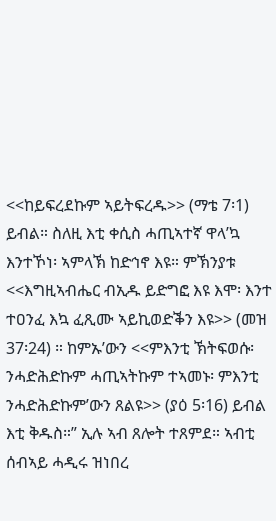<<ከይፍረደኩም ኣይትፍረዱ>> (ማቴ 7፡1) ይብል። ስለዚ እቲ ቀሲስ ሓጢኣተኛ ዋላ’ኳ እንተኾነ፡ ኣምላኽ ከድኅኖ እዩ። ምኽንያቱ <<እግዚኣብሔር ብኢዱ ይድግፎ እዩ እሞ፡ እንተ ተዐንፈ እኳ ፈጺሙ ኣይኪወድቕን እዩ>> (መዝ 37፡24) ። ከምኡ’ውን <<ምእንቲ ኽትፍወሱ፡ ንሓድሕድኩም ሓጢኣትኩም ተኣመኑ፡ ምእንቲ ንሓድሕድኩም’ውን ጸልዩ>> (ያዕ 5፡16) ይብል እቲ ቅዱስ።” ኢሉ ኣብ ጸሎት ተጸምደ። ኣብቲ ሰብኣይ ሓዲሩ ዝነበረ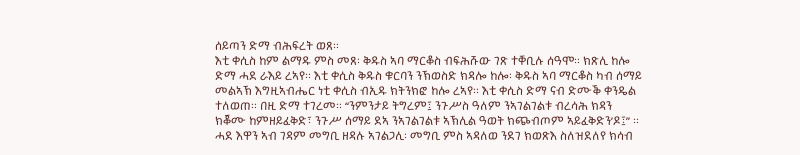ሰይጣን ድማ ብሕፍረት ወጸ።
እቲ ቀሲስ ከም ልማዱ ምስ መጸ፡ ቅዱስ ኣባ ማርቆስ ብፍሕሹው ገጽ ተቐቢሉ ሰዓሞ። ክጽሊ ከሎ ድማ ሓደ ራእይ ረኣየ። እቲ ቀሲስ ቅዱስ ቁርባን ንኽወስድ ክዳሎ ከሎ፡ ቅዱስ ኣባ ማርቆስ ካብ ሰማይ መልኣኽ እግዚኣብሔር ነቲ ቀሲስ ብኢዱ ክትንክፎ ከሎ ረኣየ። እቲ ቀሲስ ድማ ናብ ድሙቕ ቀንዴል ተለወጠ። በዚ ድማ ተገረመ። “ንምንታይ ትግረም፤ ንጉሥስ ዓለም ንኣገልገልቱ ብረሳሕ ክዳን ክቖሙ ከምዘይፈቅድ፣ ንጉሥ ሰማይ ደኣ ንኣገልገልቱ ኣኽሊል ዓወት ክጭብጦም ኣይፈቅድን’ዶ፤” ።
ሓደ እዋን ኣብ ገዳም መግቢ ዘዳሉ ኣገልጋሊ፡ መግቢ ምስ ኣዳለወ ንደገ ክወጽእ ስለዝደለየ ክሳብ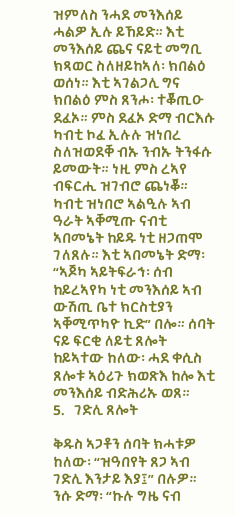ዝምለስ ንሓደ መንእሰይ ሓልዎ ኢሉ ይኸይድ። እቲ መንእሰይ ጨና ናይቲ መግቢ ክጻወር ስለዘይከኣለ፡ ክበልዕ ወሰነ። እቲ ኣገልጋሊ ግና ክበልዕ ምስ ጸንሖ፡ ተቖጢዑ ደፈኦ። ምስ ደፈኦ ድማ ብርእሱ ካብቲ ኮፈ ኢሉሉ ዝነበረ ስለዝወደቐ ብኡ ንብኡ ትንፋሱ ይመውት። ነዚ ምስ ረኣየ ብፍርሒ ዝገብሮ ጨነቖ። ካብቲ ዝነበሮ ኣልዒሉ ኣብ ዓራት ኣቐሚጡ ናብቲ ኣበመኔት ከይዱ ነቲ ዘጋጠሞ ገለጸሉ። እቲ ኣበመኔት ድማ፡ “ኣጆካ ኣይትፍራኅ፡ ሰብ ከይረኣየካ ነቲ መንእሰይ ኣብ ውሽጢ ቤተ ክርስቲያን ኣቐሚጥካዮ ኪድ” በሎ። ሰባት ናይ ፍርቂ ለይቲ ጸሎት ከይኣተው ከለው፡ ሓደ ቀሲስ ጸሎቱ ኣዕሪጉ ክወጽእ ከሎ እቲ መንእሰይ ብድሕሪኡ ወጸ።
5.   ገድሊ ጸሎት

ቅዱስ ኣጋቶን ሰባት ክሓቱዎ ከለው፡ “ዝዓበየት ጸጋ ኣብ ገድሊ እንታይ እያ፤” በሉዎ። ንሱ ድማ፡ “ኩሉ ግዜ ናብ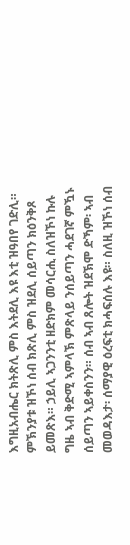እግዚአብሔር ክትጽሊ ምስ እትደሊ እዩ እቲ ዝዓበየ ገድሊ። ምኽንያቱ ዝኾነ ሰብ ክጽሊ ምስ ዝደሊ ሰይጣን ክዕንቅጾ ይመጽእ። ኃይሊ ኣጋንንቲ ዘድክም መሳርሒ ስለዝኾነ ኩሉ ግዜ ኣብ ቅድሚ ኣምላኽ ምጽላይ ንሰይጣን ሓደገኛ ምዃኑ ሰይጣን ኣይቀስንን። ሰብ ኣብ ጸሎት ዝደኽሞ ድኻም፡ ኣብ መወዳእታ፡ ሰማያዊ ዕረፍቲ ክሓፍሰሉ እዩ። ስለዚ ዝኾነ ሰብ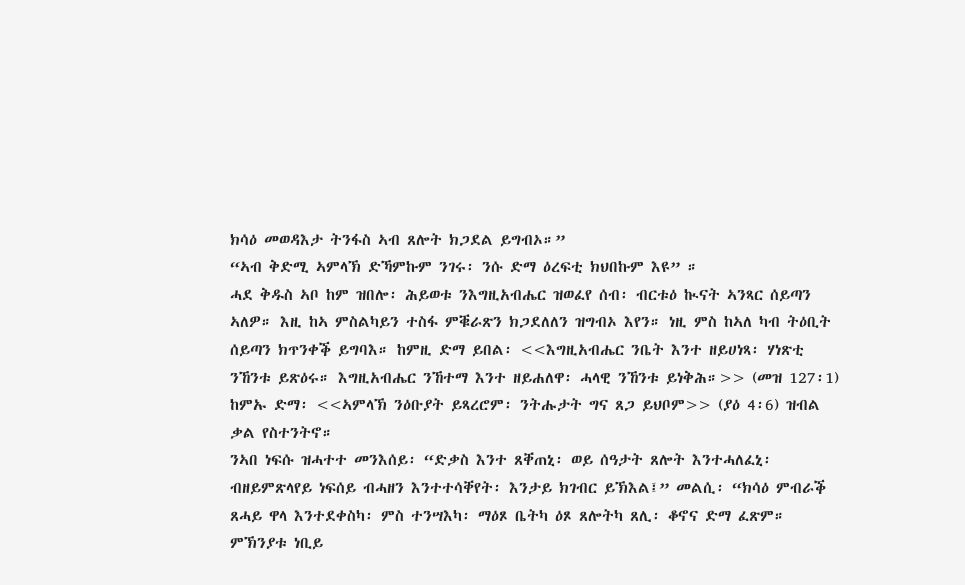ክሳዕ መወዳእታ ትንፋስ ኣብ ጸሎት ክጋደል ይግብኦ።”
“ኣብ ቅድሚ ኣምላኽ ድኻምኩም ንገሩ፡ ንሱ ድማ ዕረፍቲ ክህበኩም እዩ” ።
ሓደ ቅዱስ ኣቦ ከም ዝበሎ፡ ሕይወቱ ንእግዚአብሔር ዝወፈየ ሰብ፡ ብርቱዕ ኲናት ኣንጻር ሰይጣን ኣለዎ። እዚ ከኣ ምስልካይን ተስፋ ምቑራጽን ክጋደለለን ዝግብኦ እየን። ነዚ ምስ ከኣለ ካብ ትዕቢት ሰይጣን ክጥንቀቕ ይግባእ። ከምዚ ድማ ይበል፡ <<እግዚአብሔር ንቤት እንተ ዘይሀነጻ፡ ሃነጽቲ ንኸንቱ ይጽዕሩ። እግዚአብሔር ንኸተማ እንተ ዘይሐለዋ፡ ሓላዊ ንኸንቱ ይነቅሕ።>> (መዝ 127፡1) ከምኡ ድማ፡ <<ኣምላኽ ንዕቡያት ይጻረሮም፡ ንትሑታት ግና ጸጋ ይህቦም>> (ያዕ 4፡6) ዝብል ቃል የስተንትኖ።
ንኣበ ነፍሱ ዝሓተተ መንእሰይ፡ “ድቃስ እንተ ጸቐጠኒ፡ ወይ ሰዓታት ጸሎት እንተሓለፈኒ፡ ብዘይምጽላየይ ነፍሰይ ብሓዘን እንተተሳቐየት፡ እንታይ ክገብር ይኽእል፤” መልሲ፡ “ክሳዕ ምብራቕ ጸሓይ ዋላ እንተደቀስካ፡ ምስ ተንሣእካ፡ ማዕጾ ቤትካ ዕጾ ጸሎትካ ጸሊ፡ ቆኖና ድማ ፈጽም። ምኽንያቱ ነቢይ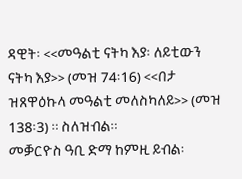ዳዊት፡ <<መዓልቲ ናትካ እያ፡ ለይቲውን ናትካ እያ>> (መዝ 74፡16) <<በታ ዝጸዋዕኩላ መዓልቲ መለስካለይ>> (መዝ 138፡3) ። ስለዝብል።
መቓርዮስ ዓቢ ድማ ከምዚ ይብል፡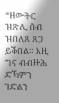“ዘውትር ዝጽሊ ሰብ ዝበለጸ ጸጋ ይቕበል። እዚ ግና ብብዙሕ ድኻምን ገድልን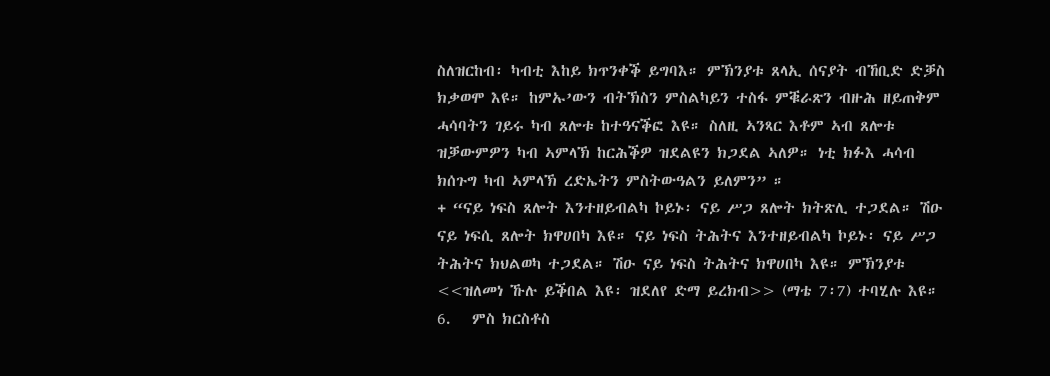ስለዝርከብ፡ ካብቲ እከይ ክጥንቀቕ ይግባእ። ምኽንያቱ ጸላኢ ሰናያት ብኸቢድ ድቓስ ክቃወሞ እዩ። ከምኡ’ውን ብትኽስን ምስልካይን ተስፋ ምቑራጽን ብዙሕ ዘይጠቅም ሓሳባትን ገይሩ ካብ ጸሎቱ ከተዓናቕፎ እዩ። ስለዚ ኣንጻር እቶም ኣብ ጸሎቱ ዝቓውምዎን ካብ ኣምላኽ ከርሕቕዎ ዝደልዩን ክጋደል ኣለዎ። ነቲ ክፉእ ሓሳብ ክሰጉግ ካብ ኣምላኽ ረድኤትን ምስትውዓልን ይለምን” ።
+ “ናይ ነፍስ ጸሎት እንተዘይብልካ ኮይኑ፡ ናይ ሥጋ ጸሎት ክትጽሊ ተጋደል። ሽዑ ናይ ነፍሲ ጸሎት ክዋሀበካ እዩ። ናይ ነፍስ ትሕትና እንተዘይብልካ ኮይኑ፡ ናይ ሥጋ ትሕትና ክህልወካ ተጋደል። ሽዑ ናይ ነፍስ ትሕትና ክዋሀበካ እዩ። ምኽንያቱ <<ዝለመነ ኹሉ ይቕበል እዩ፡ ዝደለየ ድማ ይረክብ>> (ማቴ 7፡7) ተባሂሉ እዩ።
6.   ምስ ክርስቶስ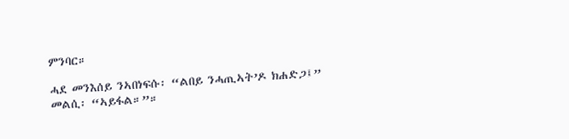ምንባር።

ሓደ መንእሰይ ንኣበነፍሱ፡ “ልበይ ንሓጢኣት’ዶ ክሐድጋ፤”
መልሲ፡ “ኣይፋል።”።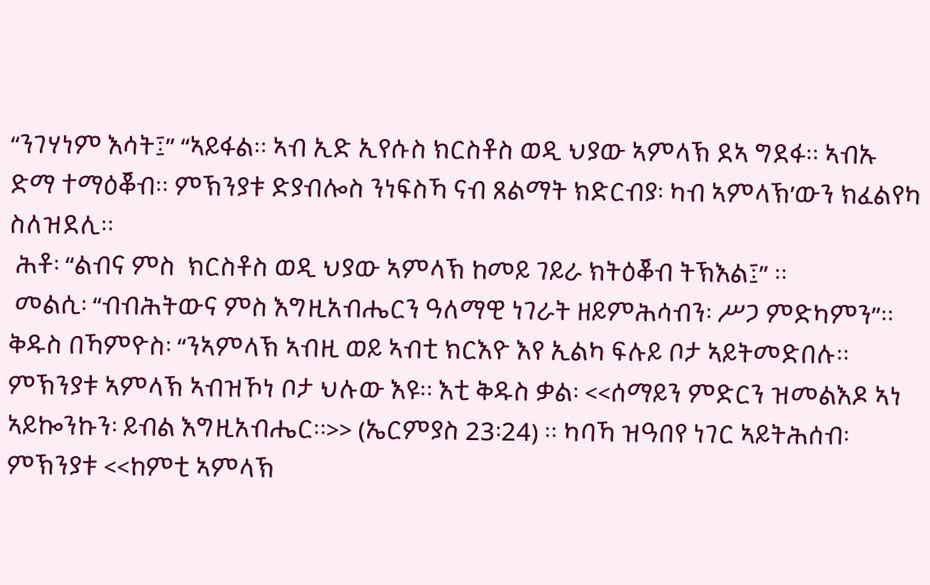“ንገሃነም እሳት፤” “ኣይፋል። ኣብ ኢድ ኢየሱስ ክርስቶስ ወዲ ህያው ኣምላኽ ደኣ ግደፋ። ኣብኡ ድማ ተማዕቖብ። ምኽንያቱ ድያብሎስ ንነፍስኻ ናብ ጸልማት ክድርብያ፡ ካብ ኣምላኽ’ውን ክፈልየካ ስለዝደሊ።
 ሕቶ፡ “ልብና ምስ  ክርስቶስ ወዲ ህያው ኣምላኽ ከመይ ገይራ ክትዕቖብ ትኽእል፤” ።
 መልሲ፡ “ብብሕትውና ምስ እግዚአብሔርን ዓለማዊ ነገራት ዘይምሕሳብን፡ ሥጋ ምድካምን”።
ቅዱስ በኻምዮስ፡ “ንኣምላኽ ኣብዚ ወይ ኣብቲ ክርእዮ እየ ኢልካ ፍሉይ ቦታ ኣይትመድበሉ። ምኽንያቱ ኣምላኽ ኣብዝኾነ ቦታ ህሉው እዩ። እቲ ቅዱስ ቃል፡ <<ሰማይን ምድርን ዝመልእዶ ኣነ ኣይኰንኩን፡ ይብል እግዚአብሔር።>> (ኤርምያስ 23፡24) ። ካባኻ ዝዓበየ ነገር ኣይትሕሰብ፡ ምኽንያቱ <<ከምቲ ኣምላኽ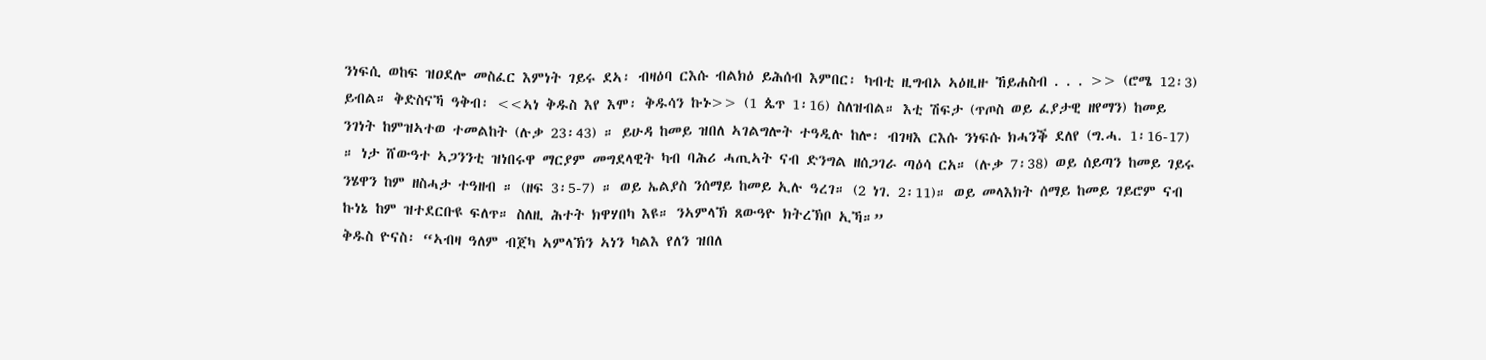ንነፍሲ ወከፍ ዝዐደሎ መስፈር እምነት ገይሩ ደኣ፡ ብዛዕባ ርእሱ ብልክዕ ይሕሰብ እምበር፡ ካብቲ ዚግብኦ ኣዕዚዙ ኸይሐስብ . . . >> (ሮሜ 12፡3) ይብል። ቅድስናኻ ዓቅብ፡ <<ኣነ ቅዱስ እየ እሞ፡ ቅዱሳን ኩኑ>> (1 ጴጥ 1፡16) ስለዝብል። እቲ ሽፍታ (ጥጦስ ወይ ፈያታዊ ዘየማን) ከመይ ንገነት ከምዝኣተወ ተመልከት (ሉቃ 23፡43) ። ይሁዳ ከመይ ዝበለ ኣገልግሎት ተዓዲሉ ከሎ፡ ብገዛእ ርእሱ ንነፍሱ ክሓንቕ ደለየ (ግ.ሓ. 1፡16-17) ። ነታ ሸውዓተ ኣጋንንቲ ዝነበሩዋ ማርያም መግደላዊት ካብ ባሕሪ ሓጢኣት ናብ ድንግል ዘሰጋገራ ጣዕሳ ርአ። (ሉቃ 7፡38) ወይ ሰይጣን ከመይ ገይሩ ንሄዋን ከም ዘስሓታ ተዓዘብ ። (ዘፍ 3፡5-7) ። ወይ ኤልያስ ንሰማይ ከመይ ኢሉ ዓረገ። (2 ነገ. 2፡11)። ወይ መላእክት ሰማይ ከመይ ገይሮም ናብ ኩነኔ ከም ዝተደርቡዩ ፍለጥ። ስለዚ ሕተት ክዋሃበካ እዩ። ንኣምላኽ ጸውዓዮ ክትረኽቦ ኢኻ።”
ቅዱስ ዮናስ፡ “ኣብዛ ዓለም ብጀካ ኣምላኽን ኣነን ካልእ የለን ዝበለ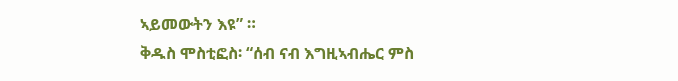ኣይመውትን እዩ” ።
ቅዱስ ሞስቲፎስ፡ “ሰብ ናብ እግዚኣብሔር ምስ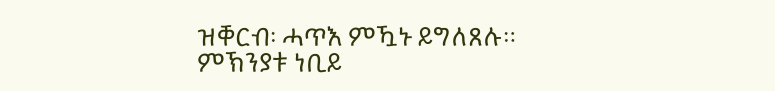ዝቐርብ፡ ሓጥእ ምዃኑ ይግለጸሉ። ምኽንያቱ ነቢይ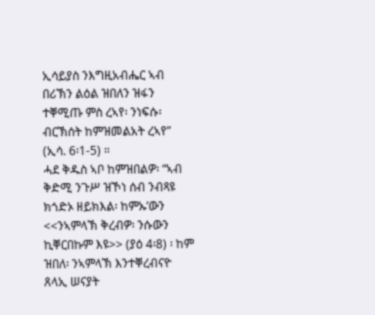ኢሳይያስ ንእግዚአብሔር ኣብ በሪኽን ልዕል ዝበለን ዝፋን ተቐሚጡ ምስ ረኣየ፡ ንነፍሱ፡ ብርኽሰት ከምዝመልአት ረኣየ” (ኢሳ. 6፡1-5) ።
ሓደ ቅዱስ ኣቦ ከምዝበልዎ፡ “ኣብ ቅድሚ ንጉሥ ዝኾነ ሰብ ንብጻዩ ክጎድኦ ዘይክእል፡ ከምኡ’ውን <<ንኣምላኽ ቅረብዎ፡ ንሱውን ኪቐርበኩም እዩ>> (ያዕ 4፡8) ፡ ከም ዝበለ፡ ንኣምላኽ እንተቐረብናዮ ጸላኢ ሠናያት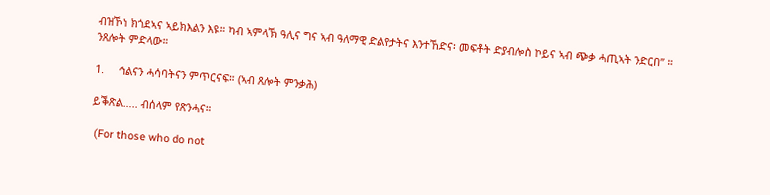ብዝኾነ ክጎደኣና ኣይክእልን እዩ። ካብ ኣምላኽ ዓሊና ግና ኣብ ዓለማዊ ድልየታትና እንተኸድና፡ መፍቶት ድያብሎስ ኮይና ኣብ ጭቃ ሓጢኣት ንድርበ” ።
ንጸሎት ምድላው።

1.     ኅልናን ሓሳባትናን ምጥርናፍ። (ኣብ ጸሎት ምንቃሕ)

ይቕጽል….. ብሰላም የጽንሓና።

 (For those who do not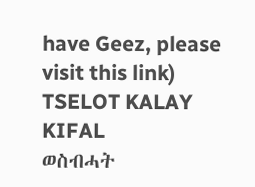have Geez, please visit this link) TSELOT KALAY KIFAL
ወስብሓት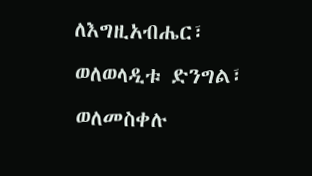ለእግዚአብሔር፣
ወለወላዲቱ ድንግል፣
ወለመስቀሉ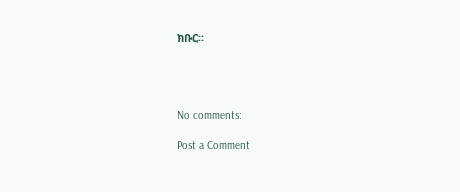ክቡር።




No comments:

Post a Comment